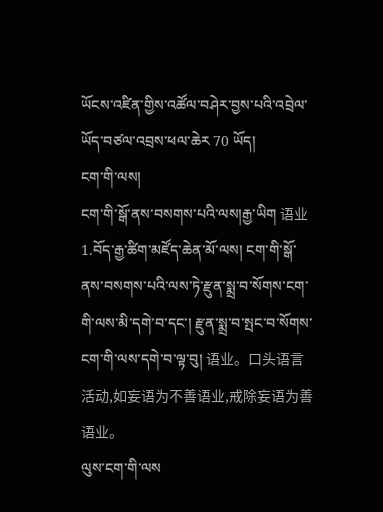ཡོངས་འཛིན་གྱིས་འཚོལ་བཤེར་བྱས་པའི་འབྲེལ་ཡོད་བཙལ་འབྲས་ཕལ་ཆེར 70 ཡོད།
ངག་གི་ལས།
ངག་གི་སྒོ་ནས་བསགས་པའི་ལས།རྒྱ་ཡིག 语业 1.བོད་རྒྱ་ཚིག་མཛོད་ཆེན་མོ་ལས། ངག་གི་སྒོ་ནས་བསགས་པའི་ལས་ཏེ་རྫུན་སྨྲ་བ་སོགས་ངག་གི་ལས་མི་དགེ་བ་དང་། རྫུན་སྨྲ་བ་སྤང་བ་སོགས་ངག་གི་ལས་དགེ་བ་ལྟ་བུ། 语业。口头语言活动,如妄语为不善语业,戒除妄语为善语业。
ལུས་ངག་གི་ལས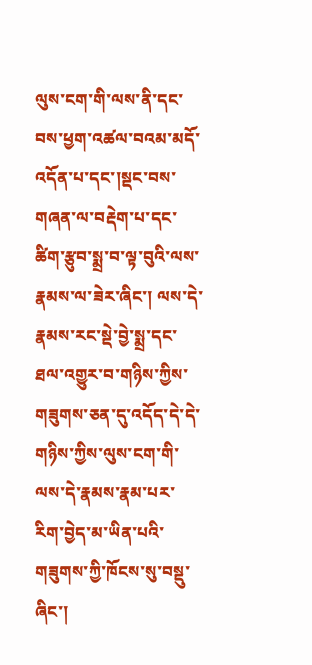ལུས་ངག་གི་ལས་ནི་དང་བས་ཕྱག་འཚལ་བའམ་མདོ་འདོན་པ་དང་།སྡང་བས་གཞན་ལ་བརྡེག་པ་དང་ཚིག་རྩུབ་སྨྲ་བ་ལྟ་བུའི་ལས་རྣམས་ལ་ཟེར་ཞིང་། ལས་དེ་རྣམས་རང་སྡེ་བྱེ་སྨྲ་དང་ཐལ་འགྱུར་བ་གཉིས་ཀྱིས་གཟུགས་ཅན་དུ་འདོད་དེ་དེ་གཉིས་ཀྱིས་ལུས་ངག་གི་ལས་དེ་རྣམས་རྣམ་པར་རིག་བྱེད་མ་ཡིན་པའི་གཟུགས་ཀྱི་ཁོངས་སུ་བསྡུ་ཞིང་།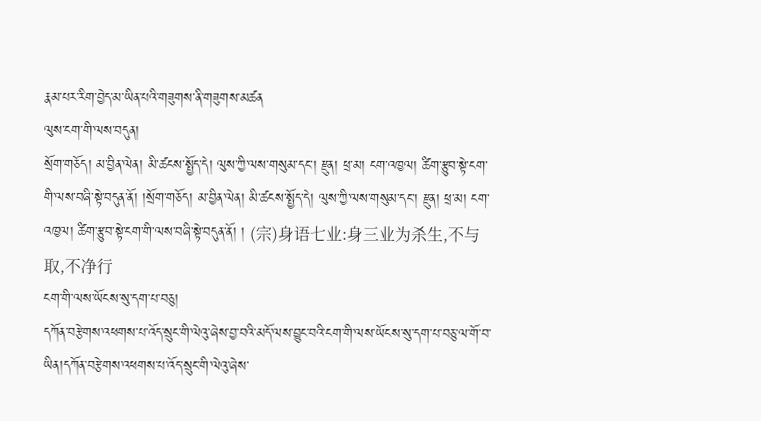རྣམ་པར་རིག་བྱེད་མ་ཡིན་པའི་གཟུགས་ནི་གཟུགས་མཚན
ལུས་ངག་གི་ལས་བདུན།
སྲོག་གཅོད། མ་བྱིན་ལེན། མི་ཚངས་སྤྱོད་དེ། ལུས་ཀྱི་ལས་གསུམ་དང་། རྫུན། ཕྲ་མ། ངག་འཁྱལ། ཚིག་རྩུབ་སྟེ་ངག་གི་ལས་བཞི་སྟེ་བདུན་ནོ། །སྲོག་གཅོད། མ་བྱིན་ལེན། མི་ཚངས་སྤྱོད་དེ། ལུས་ཀྱི་ལས་གསུམ་དང་། རྫུན། ཕྲ་མ། ངག་འཁྱལ། ཚིག་རྩུབ་སྟེ་ངག་གི་ལས་བཞི་སྟེ་བདུན་ནོ། ། (宗)身语七业:身三业为杀生,不与取,不净行
ངག་གི་ལས་ཡོངས་སུ་དག་པ་བཅུ།
དཀོན་བརྩེགས་འཕགས་པ་འོད་སྲུང་གི་ལེའུ་ཞེས་བྱ་བའི་མདོ་ལས་བྱུང་བའི་ངག་གི་ལས་ཡོངས་སུ་དག་པ་བཅུ་ལ་གོ་བ་ཡིན།དཀོན་བརྩེགས་འཕགས་པ་འོད་སྲུང་གི་ལེའུ་ཞེས་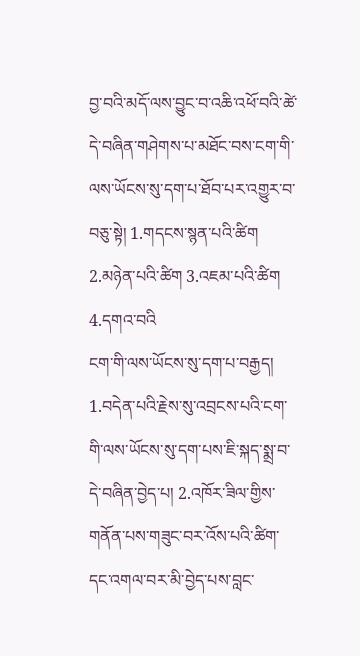བྱ་བའི་མདོ་ལས་བྱུང་བ་འཆི་འཕོ་བའི་ཚེ་དེ་བཞིན་གཤེགས་པ་མཐོང་བས་ངག་གི་ལས་ཡོངས་སུ་དག་པ་ཐོབ་པར་འགྱུར་བ་བཅུ་སྟེ། 1.གདངས་སྙན་པའི་ཚིག 2.མཉེན་པའི་ཚིག 3.འཇམ་པའི་ཚིག 4.དགའ་བའི
ངག་གི་ལས་ཡོངས་སུ་དག་པ་བརྒྱད།
1.བདེན་པའི་རྗེས་སུ་འབྲངས་པའི་ངག་གི་ལས་ཡོངས་སུ་དག་པས་ཇི་སྐད་སྨྲ་བ་དེ་བཞིན་བྱེད་པ། 2.འཁོར་ཟིལ་གྱིས་གནོན་པས་གཟུང་བར་འོས་པའི་ཚིག་དང་འགལ་བར་མི་བྱེད་པས་བླང་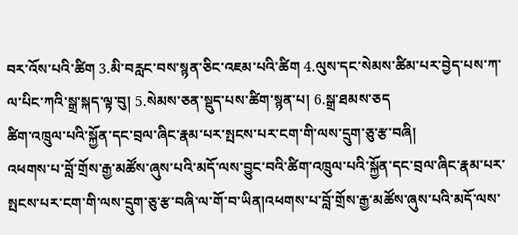བར་འོས་པའི་ཚིག 3.མི་བརླང་བས་སྙན་ཅིང་འཇམ་པའི་ཚིག 4.ལུས་དང་སེམས་ཚིམ་པར་བྱེད་པས་ཀ་ལ་པིང་ཀའི་སྒྲ་སྐད་ལྟ་བུ། 5.སེམས་ཅན་སྡུད་པས་ཚིག་སྙན་པ། 6.སྒྲ་ཐམས་ཅད
ཚིག་འཁྲུལ་པའི་སྐྱོན་དང་བྲལ་ཞིང་རྣམ་པར་སྤངས་པར་ངག་གི་ལས་དྲུག་ཅུ་རྩ་བཞི།
འཕགས་པ་བློ་གྲོས་རྒྱ་མཚོས་ཞུས་པའི་མདོ་ལས་བྱུང་བའི་ཚིག་འཁྲུལ་པའི་སྐྱོན་དང་བྲལ་ཞིང་རྣམ་པར་སྤངས་པར་ངག་གི་ལས་དྲུག་ཅུ་རྩ་བཞི་ལ་གོ་བ་ཡིན།འཕགས་པ་བློ་གྲོས་རྒྱ་མཚོས་ཞུས་པའི་མདོ་ལས་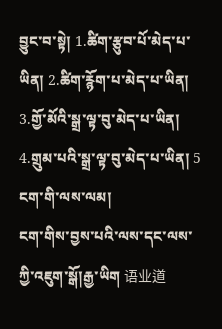བྱུང་བ་སྟེ། 1.ཚིག་རྩུབ་པོ་མེད་པ་ཡིན། 2.ཚིག་རྙོག་པ་མེད་པ་ཡིན། 3.གྱོ་མོའི་སྒྲ་ལྟ་བུ་མེད་པ་ཡིན། 4.གྲུམ་པའི་སྒྲ་ལྟ་བུ་མེད་པ་ཡིན། 5
ངག་གི་ལས་ལམ།
ངག་གིས་བྱས་པའི་ལས་དང་ལས་ཀྱི་འཇུག་སྒོ།རྒྱ་ཡིག 语业道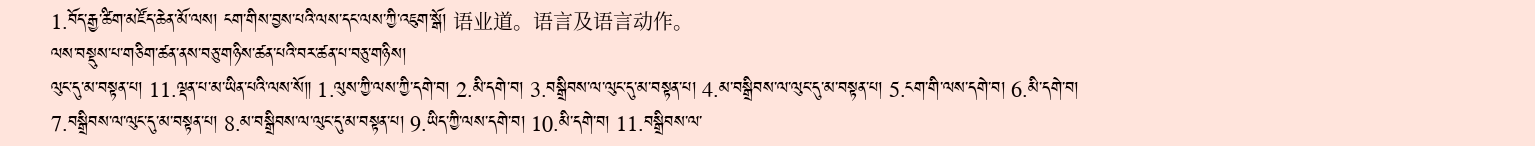1.བོད་རྒྱ་ཚིག་མཛོད་ཆེན་མོ་ལས། ངག་གིས་བྱས་པའི་ལས་དང་ལས་ཀྱི་འཇུག་སྒོ། 语业道。语言及语言动作。
ལས་བསྡུས་པ་གཅིག་ཚན་ནས་བཅུ་གཉིས་ཚན་པའི་བར་ཚན་པ་བཅུ་གཉིས།
ལུང་དུ་མ་བསྟན་པ། 11.ལྡན་པ་མ་ཡིན་པའི་ལས་སོ༎ 1.ལུས་ཀྱི་ལས་ཀྱི་དགེ་བ། 2.མི་དགེ་བ། 3.བསྒྲིབས་ལ་ལུང་དུ་མ་བསྟན་པ། 4.མ་བསྒྲིབས་ལ་ལུང་དུ་མ་བསྟན་པ། 5.ངག་གི་ལས་དགེ་བ། 6.མི་དགེ་བ། 7.བསྒྲིབས་ལ་ལུང་དུ་མ་བསྟན་པ། 8.མ་བསྒྲིབས་ལ་ལུང་དུ་མ་བསྟན་པ། 9.ཡིད་ཀྱི་ལས་དགེ་བ། 10.མི་དགེ་བ། 11.བསྒྲིབས་ལ་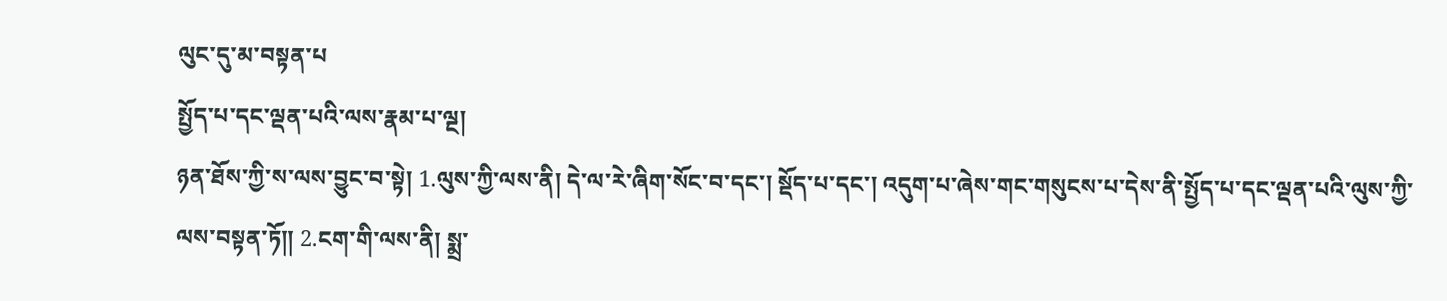ལུང་དུ་མ་བསྟན་པ
སྤྱོད་པ་དང་ལྡན་པའི་ལས་རྣམ་པ་ལྔ།
ཉན་ཐོས་ཀྱི་ས་ལས་བྱུང་བ་སྟེ། 1.ལུས་ཀྱི་ལས་ནི། དེ་ལ་རེ་ཞིག་སོང་བ་དང་། སྡོད་པ་དང་། འདུག་པ་ཞེས་གང་གསུངས་པ་དེས་ནི་སྤྱོད་པ་དང་ལྡན་པའི་ལུས་ཀྱི་ལས་བསྟན་ཏོ༎ 2.ངག་གི་ལས་ནི། སྨྲ་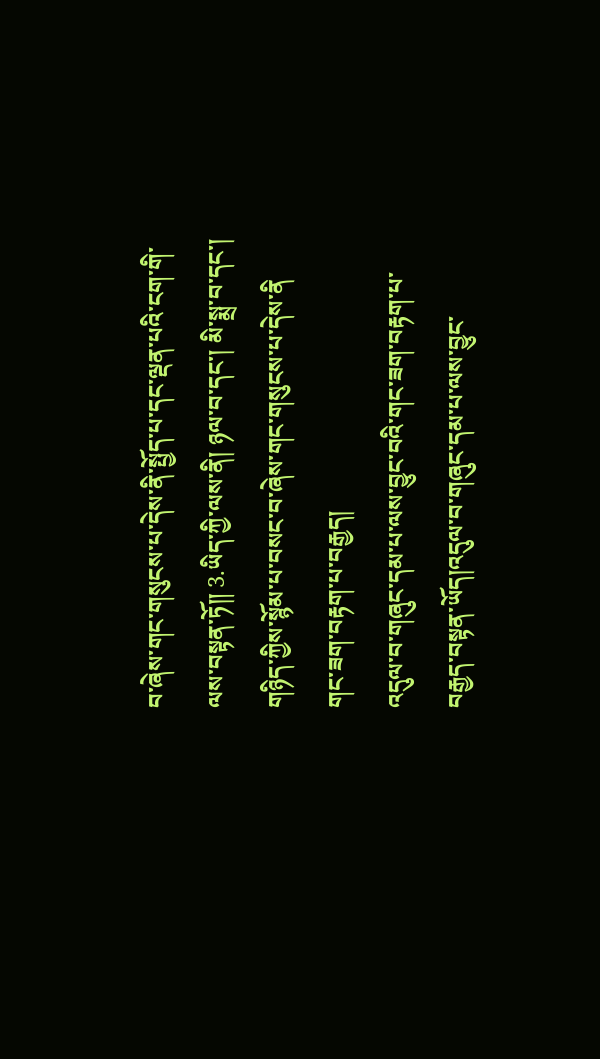བ་ཞེས་གང་གསུངས་པ་དེས་ནི་སྤྱོད་པ་དང་ལྡན་པའི་ངག་གི་ལས་བསྟན་ཏོ༎ 3.ཡིད་ཀྱི་ལས་ནི། ཉལ་བ་དང་། མི་སྨྲ་བ་དང་། གཉིད་ཀྱིས་སྙོམ་པ་བསང་བ་ཞེས་གང་གསུངས་པ་དེས་ནི
གང་ཟག་བརྟག་པ་བརྒྱད།
འདུལ་བ་གཞུང་དམ་པ་ལས་བྱུང་བའི་གང་ཟག་བརྟག་པ་བརྒྱད་བསྟན་ཡོད།འདུལ་བ་གཞུང་དམ་པ་ལས་བྱུང་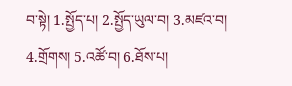བ་སྟེ། 1.སྤྱོད་པ། 2.སྤྱོད་ཡུལ་བ། 3.མཛའ་བ། 4.གྲོགས། 5.འཚོ་བ། 6.ཐོས་པ།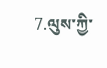7.ལུས་ཀྱི་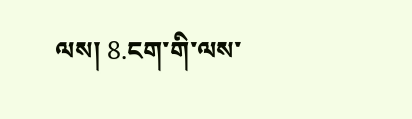ལས། 8.ངག་གི་ལས་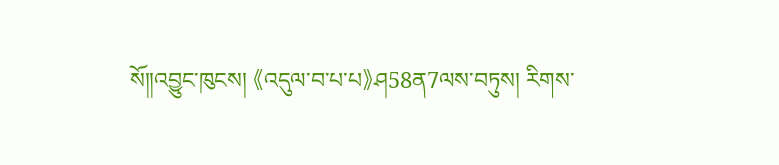སོ༎འབྱུང་ཁུངས། 《འདུལ་བ་པ་པ》ཤ58ན7ལས་བཏུས། རིགས་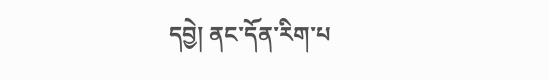དབྱེ། ནང་དོན་རིག་པ